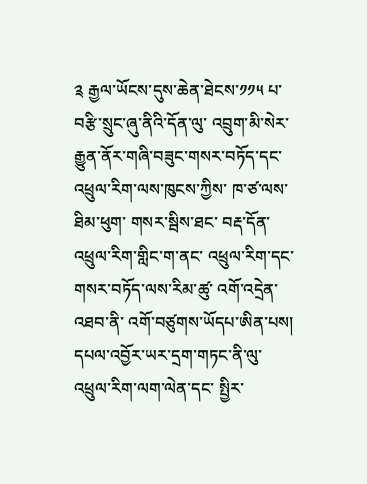༉ རྒྱལ་ཡོངས་དུས་ཆེན་ཐེངས་༡༡༥ པ་ བརྩི་སྲུང་ཞུ་ནིའི་དོན་ལུ་ འབྲུག་མི་སེར་རྒྱུན་ནོར་གཞི་བཟུང་གསར་བཏོད་དང་ འཕྲུལ་རིག་ལས་ཁུངས་ཀྱིས་ ཁ་ཙ་ལས་ ཐིམ་ཕུག་ གསར་སྦིས་ཐང་ བརྡ་དོན་འཕྲུལ་རིག་གླིང་ག་ནང་ འཕྲུལ་རིག་དང་ གསར་བཏོད་ལས་རིམ་ཚུ་ འགོ་འདྲེན་འཐབ་ནི་ འགོ་བཙུགས་ཡོདཔ་ཨིན་པས།
དཔལ་འབྱོར་ཡར་དྲག་གཏང་ནི་ལུ་ འཕྲུལ་རིག་ལག་ལེན་དང་ སྤྱིར་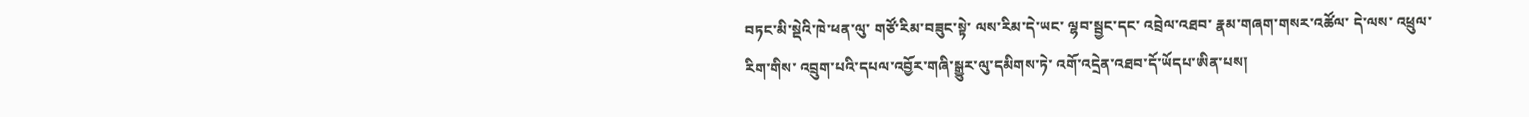བཏང་མི་སྡེའི་ཁེ་ཕན་ལུ་ གཙོ་རིམ་བཟུང་སྟེ་ ལས་རིམ་དེ་ཡང་ ལྷབ་སྦྱང་དང་ འབྲེལ་འཐབ་ རྣམ་གཞག་གསར་འཚོལ་ དེ་ལས་ འཕྲུལ་རིག་གིས་ འབྲུག་པའི་དཔལ་འབྱོར་གཞི་སྒྱུར་ལུ་དམིགས་ཏེ་ འགོ་འདྲེན་འཐབ་དོ་ཡོདཔ་ཨིན་པས།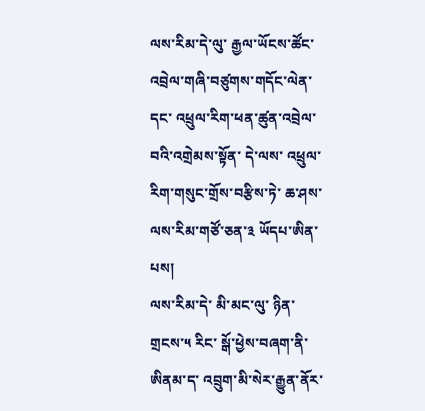ལས་རིམ་དེ་ལུ་ རྒྱལ་ཡོངས་ཚོང་འབྲེལ་གཞི་བཙུགས་གདོང་ལེན་དང་ འཕྲུལ་རིག་ཕན་ཚུན་འབྲེལ་བའི་འགྲེམས་སྟོན་ དེ་ལས་ འཕྲུལ་རིག་གསུང་གྲོས་བརྩིས་ཏེ་ ཆ་ཤས་ལས་རིམ་གཙོ་ཅན་༣ ཡོདཔ་ཨིན་པས།
ལས་རིམ་དེ་ མི་མང་ལུ་ ཉིན་གྲངས་༥ རིང་ སྒོ་ཕྱེས་བཞག་ནི་ཨིནམ་ད་ འབྲུག་མི་སེར་རྒྱུན་ནོར་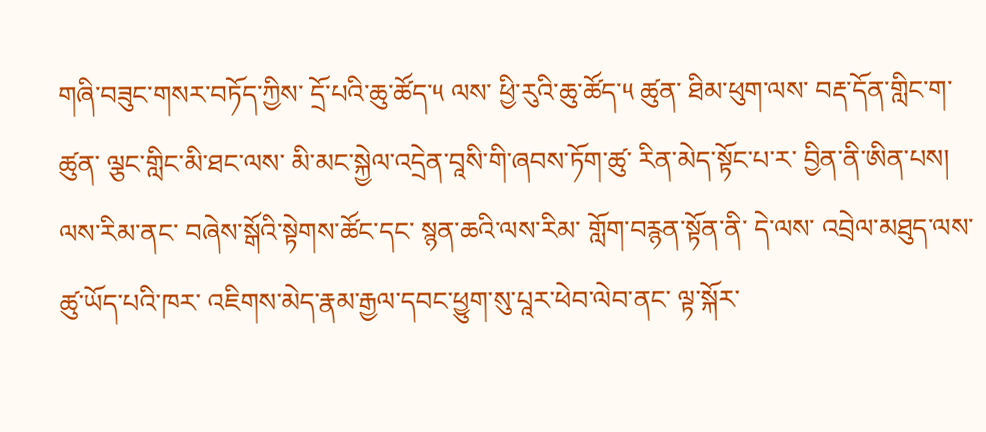གཞི་བཟུང་གསར་བཏོད་ཀྱིས་ དྲོ་པའི་ཆུ་ཚོད་༥ ལས་ ཕྱི་རུའི་ཆུ་ཚོད་༥ ཚུན་ ཐིམ་ཕུག་ལས་ བརྡ་དོན་གླིང་ག་ཚུན་ ལྕང་གླིང་མི་ཐང་ལས་ མི་མང་སྐྱེལ་འདྲེན་བཱསི་གི་ཞབས་ཏོག་ཚུ་ རིན་མེད་སྟོང་པ་ར་ བྱིན་ནི་ཨིན་པས།
ལས་རིམ་ནང་ བཞེས་སྒོའི་སྟེགས་ཚོང་དང་ སྙན་ཆའི་ལས་རིམ་ གློག་བརྙན་སྟོན་ནི་ དེ་ལས་ འབྲེལ་མཐུད་ལས་ཚུ་ཡོད་པའི་ཁར་ འཇིགས་མེད་རྣམ་རྒྱལ་དབང་ཕྱུག་སུ་པཱར་ཕེབ་ལེབ་ནང་ ལྟ་སྐོར་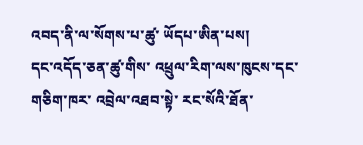འབད་ནི་ལ་སོགས་པ་ཚུ་ ཡོདཔ་ཨིན་པས།
དང་འདོད་ཅན་ཚུ་གིས་ འཕྲུལ་རིག་ལས་ཁུངས་དང་གཅིག་ཁར་ འབྲེལ་འཐབ་སྟེ་ རང་སོའི་ཐོན་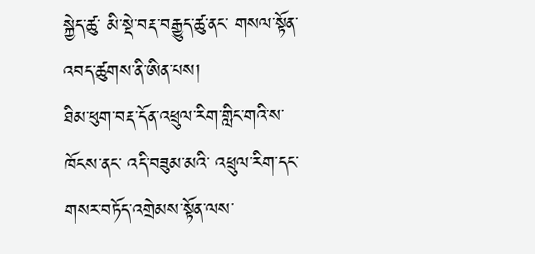སྐྱེད་ཚུ་ མི་སྡེ་བརྡ་བརྒྱུད་ཚུ་ནང་ གསལ་སྟོན་འབད་ཚུགས་ནི་ཨིན་པས།
ཐིམ་ཕུག་བརྡ་དོན་འཕྲུལ་རིག་གླིང་གའི་ས་ཁོངས་ནང་ འདི་བཟུམ་མའི་ འཕྲུལ་རིག་དང་ གསར་བཏོད་འགྲེམས་སྟོན་ལས་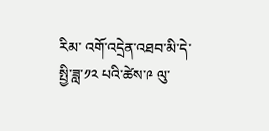རིམ་ འགོ་འདྲེན་འཐབ་མི་དེ་ སྤྱི་ཟླ་༡༢ པའི་ཚེས་༩ ལུ་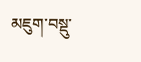མཇུག་བསྡུ་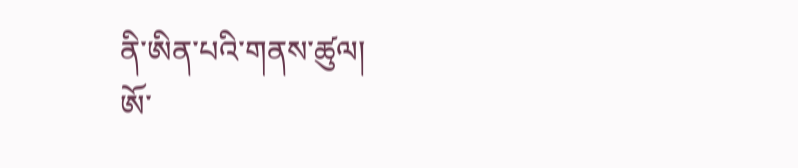ནི་ཨིན་པའི་གནས་ཚུལ།
ཨོ་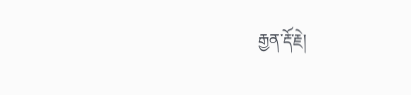རྒྱན་རྡོ་རྗེ།